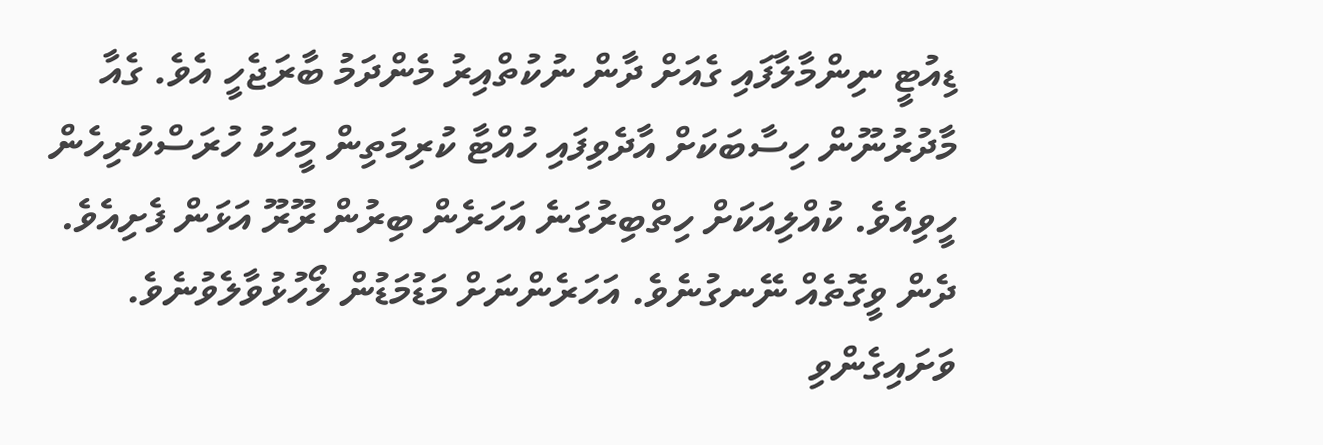ޑިއުޓީ ނިންމާލާފައި ގެއަށް ދާން ނުކުތްއިރު މެންދަމު ބާރަޖެހީ އެވެ. ގެއާ މާދުރުނޫން ހިސާބަކަށް އާދެވިފައި ހުއްޓާ ކުރިމަތިން މީހަކު ހުރަސްކުރިހެން ހީވިއެވެ. ކުއްލިއަކަށް ހިތްބިރުގަނެ އަހަރެން ބިރުން ރޫރޫ އަޅަން ފެށިއެވެ. ދެން ވީގޮތެއް ނޭނގުނެވެ. އަހަރެންނަށް މަޑުމަޑުން ލޯހުޅުވާލެވުނެވެ. ވަށައިގެންވި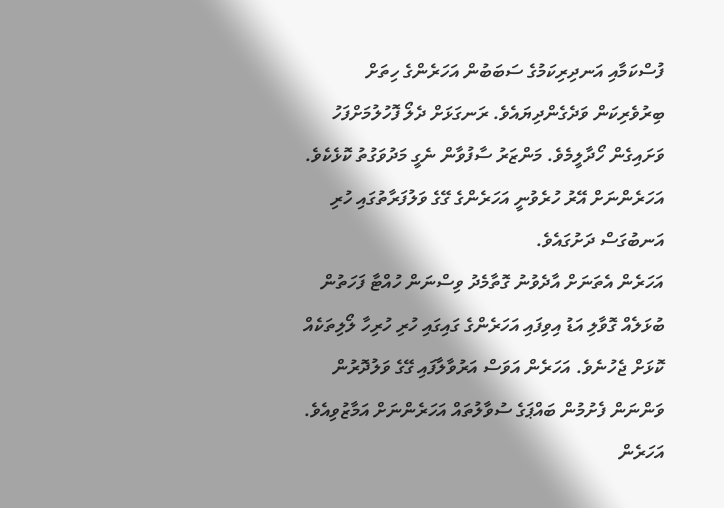ފުސްކަމާއި އަނދިރިކަމުގެ ސަބަބުން އަހަރެންގެ ހިތަށް ބިރުވެރިކަން ވަދެގެންދިޔައެވެ. ރަނގަޅަށް ދެލޯ ފޮހުލުމަށްފަހު ވަށައިގެން ހޯދާލީމެވެ. މަންޒަރު ސާފުވާން ނެގީ މަދުވަގުތު ކޮޅެކެވެ. އަހަރެންނަށް އޭރު ހުރެވުނީ އަހަރެންގެ ގޭގެ ވަލުފަރާތުގައި ހުރި އަނބުގަސް ދަށުގައެވެ.
އަހަރެން އެތަނަށް އާދެވުނު ގޮތާމެދު ވިސްނަން ހުއްޓާ ފަހަތުން ބުޅަލެއް ގޮވާލި އަޑު އިވިފައި އަހަރެންގެ ގައިގައި ހުރި ހުރިހާ ލޯލިތަކެއް ކޮޅަށް ޖެހުނެވެ. އަހަރެން އަވަސް އަރުވާލާފައި ގޭގެ ވަލުދޮރުން ވަންނަން ފެށުމުން ބައްޕަގެ ސުވާލުތައް އަހަރެންނަށް އަމާޒުވިއެވެ. އަހަރެން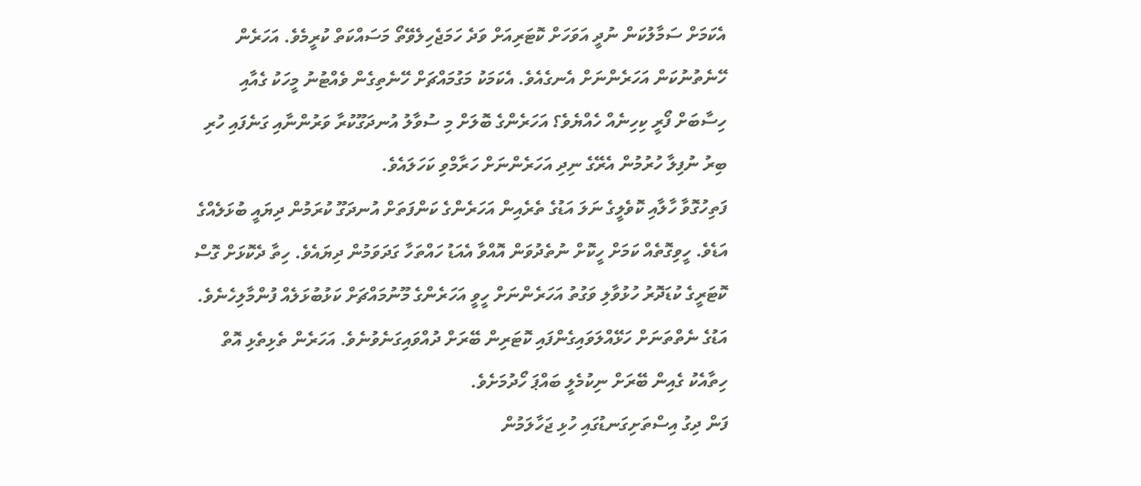އެކަމަށް ސަމާލުކަން ނުދީ އަވަހަށް ކޮޓަރިއަށް ވަދެ ހަމަޖެހިލެވޭތޯ މަސައްކަތް ކުރީމެވެ. އަހަރެން ހޭނެތުނުކަން އަހަރެންނަށް އެނގެއެވެ. އެކަމަކު މަގުމައްޗަށް ހޭނެތިގެން ވެއްޓުނު މީހަކު ގެއާއި ހިސާބަށް ފޯރީ ކިހިނެއް ހެއްޔެވެ؟ އަހަރެންގެ ބޮލަށް މި ސުވާލު އުނދަގޫކުރާ ވަރުންނާއި ގަނެފައި ހުރި ބިރު ނުފިލާ ހުރުމުން އެރޭގެ ނިދި އަހަރެންނަށް ހަރާމްވި ކަހަލައެވެ.
ފަތިހުގޮވާ ހާލާއި ކޮވެލީގެ ނަލަ އަޑުގެ ތެރެއިން އަހަރެންގެ ކަންފަތަށް އުނދަގޫ ކުރަމުން ދިޔައީ ބުޅަލެއްގެ އަޑެވެ. ހީވިގޮތެއް ކަމަށް ހީކޮށް ނުތެދުވަން އޮއްވާ އެއަޑު ހައްތަހާ ގަދަވަމުން ދިޔައެވެ. ހިތާ ދެކޮޅަށް ގޮސް ކޮޓަރީގެ ކުޑަދޮރު ހުޅުވާލި ވަގުތު އަހަރެންނަށް ހީވީ އަހަރެންގެ މޫނުމައްޗަށް ކަޅުބުޅަލެއް ފުންމާލިހެނެވެ. އަޑުގެ ނެތްތަނަށް ހަޅޭއްލަވައިގެންފައި ކޮޓަރިން ބޭރަށް ދުއްވައިގަނެވުނެވެ. އަހަރެން ތެޅިތެޅި އޮތް ހިތާއެކު ގެއިން ބޭރަށް ނިކުމެލީ ބައްޕަ ހޯދުމަށެވެ.
ފަން ދިގު އިސްތަށިގަނޑުގައި ހުޅި ޖަހާލަމުން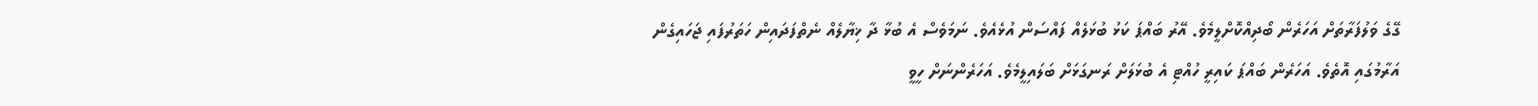ގޭގެ ވަލުފަރާތަށް އަހަރެން ބޯދިއްކޮށްލީމެވެ. އޭރު ބައްޕަ ކަޅު ބުޅަލެއް ފައްސަން އުޅެއެވެ. ނަމަވެސް އެ ބުޅާ ދާ ޚިޔާލެއް ނެތްފަދައިން ހަތަރުފައި ޖަހައިގެން އަރާމުގައި އޮތެވެ. އަހަރެން ބައްޕަ ކައިރީ ހުއްޓި އެ ބުޅަލަށް ރަނގަޅަށް ބަލައިލީމެވެ. އަހަރެންނަށް ހީވީ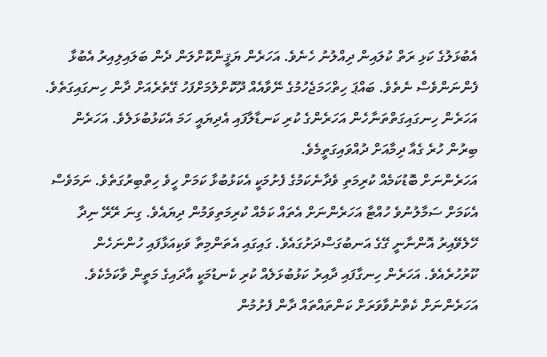އެބުޅަލުގެ ކަޅި ރަތް ކުލައިން ދިއްލުނު ހެނެވެ. އަހަރެން ޔަޤީންކޮށްލަން ދެން ބަލައިލިއިރު އެބުޅާ ފެންނަންވެސް ނެތެވެ. ބައްޕަ ހިތްހަމަޖެހުމުގެ ނޭވާއެއް ދޫކޮށްލުމަށްފަހު ގޭތެރެއަށް ދާން ހިނގައިގަތެވެ. އަހަރެން ހިނގައިގަތްތަނާހެން އަހަރެންގެ ކުރި ކަނޑާލާފައި އެދިޔައީ ހަމަ އެކަޅުބުޅަލެވެ. އަހަރެން ބިރުން ހުރެ ގެއާ ދިމާއަށް ދުއްވައިގަތީމެވެ.
އަހަރެންނަށް ބޮޑުކަމެއް ކުރިމަތި ވެދާނެކަމުގެ ފެށުމަކީ އެކަޅުބުޅާ ކަމަށް ހީވެ ހިތްބިރުގަތެވެ. ނަމަވެސް އެކަމަށް ސަމާލުނުވެ ހުއްޓާ އަހަރެންނަށް އެތައް ކަމެއް ކުރިމަތިވަމުން ދިޔައެވެ. ގިނަ ރޭރޭ ނިދާ ހޭލެވޭއިރު އޮންނާނީ ގޭގެ އަނބުގަސްދަށުގައެވެ. ގައިގައި އެތަންމިތާ ވަކިއަޅާފައި ހުންނަހެން ކޫރުހުރެއެވެ. އަހަރެން ހިނގާފައި ދާއިރު ކަޅުބުޅަލެއް ކުރި ކެނޑުމަކީ އާދައިގެ މަތީން ވާކަމެކެވެ. އަހަރެންނަށް ކެތްނުވާވަރަށް ކަންތައްތައް ދާން ފެށުމުން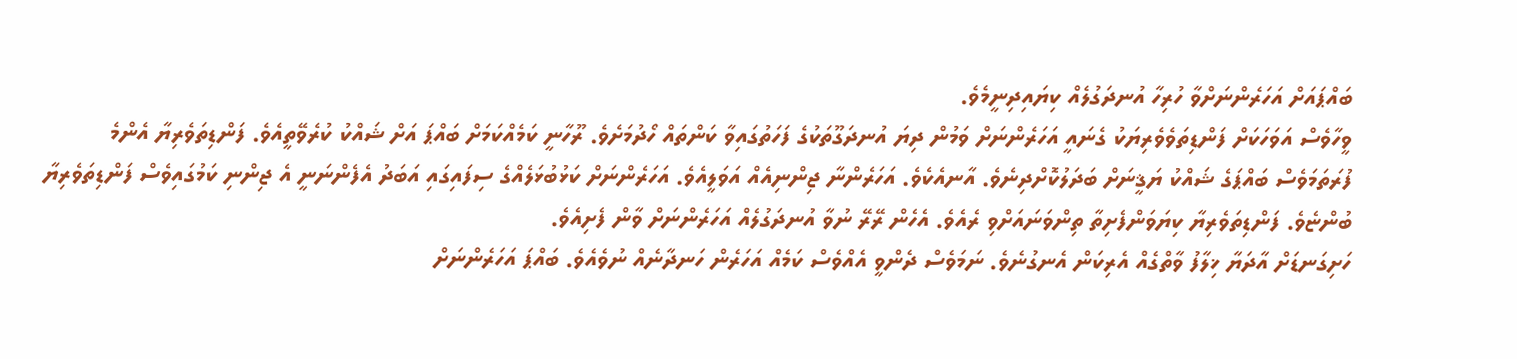ބައްޕައަށް އަހަރެންނަށްވާ ހުރިހާ އުނދަގުލެއް ކިޔައިދިނީމެވެ.
ވީހާވެސް އަވަހަކަށް ފަންޑިތަވެވެރިޔަކު ގެނައީ އަހަރެންނަށް ވަމުން ދިޔަ އުނދަގޫތަކުގެ ފަހަތުގައިވާ ކަންތައް ހޯދުމަށެވެ. ރޫހާނީ ކަމެއްކަމަށް ބައްޕަ އަށް ޝައްކު ކުރެވޭތީއެވެ. ފަންޑިތަވެރިޔާ އެންމެ ފުރަތަމަވެސް ބައްޕަގެ ޝައްކު ޔަޤީނަށް ބަދަލުކޮށްދިނެވެ. އާނއެކެވެ. އަހަރެންނާ ޖިންނިއެއް އަވަލީއެވެ. އަހަރެންނަށް ކަޅުބުޅަލެއްގެ ސިފައިގައި އަބަދު އެފެންނަނީ އެ ޖިންނި ކަމުގައިވެސް ފަންޑިތަވެރިޔާ ބުންޏެވެ. ފަންޑިތަވެރިޔާ ކިޔަވަންފެށިތާ ތިންވަނައަށްވި ރެއެވެ. އެހެން ރޭރޭ ނުވާ އުނދަގުލެއް އަހަރެންނަށް ވާން ފެށިއެވެ.
ހަށިގަނޑަށް އާދަޔާ ޚިލާފު ވާތްގެއް އެރިކަން އެނގުނެވެ. ނަމަވެސް ދެންވީ އެއްވެސް ކަމެއް އަހަރެން ހަނދާނެއް ނުވެއެވެ. ބައްޕަ އަހަރެންނަށް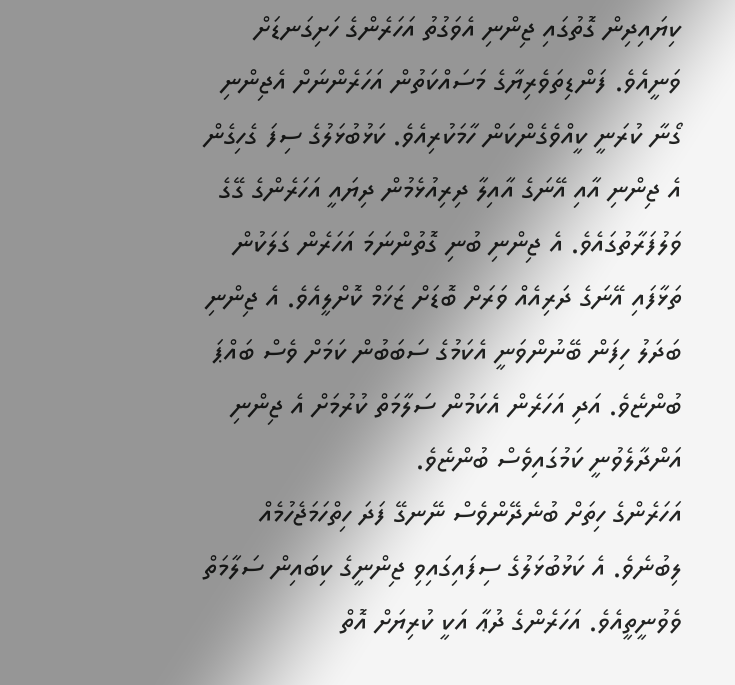ކިޔައިދިން ގޮތުގައި ޖިންނި އެވަގުތު އަހަރެންގެ ހަށިގަނޑަށް ވަނީއެވެ. ފަންޑިތަވެރިޔާގެ މަސައްކަތުން އަހަރެންނަށް އެޖިންނި ގޯނާ ކުރަނީ ކީއްވެގެންކަން ހާމަކުރިއެވެ. ކަޅުބުޅަލުގެ ސިފަ ގެހިގެން އެ ޖިންނި އާއި އޭނަގެ އާއިލާ ދިރިއުޅެމުން ދިޔައީ އަހަރެންގެ ގޭގެ ވަލުފަރާތުގައެވެ. އެ ޖިންނި ބުނި ގޮތުންނަމަ އަހަރެން ގަލަކުން ތަޅާފައި އޭނަގެ ދަރިއެއް ވަރަށް ބޮޑަށް ޒަޚަމް ކޮށްލީއެވެ. އެ ޖިންނި ބަދަލު ހިފަން ބޭނުންވަނީ އެކަމުގެ ސަބަބުން ކަމަށް ވެސް ބައްޕަ ބުންޏެވެ. އަދި އަހަރެން އެކަމުން ސަލާމަތް ކުރުމަށް އެ ޖިންނި އަންދާލެވުނީ ކަމުގައިވެސް ބުންޏެވެ.
އަހަރެންގެ ހިތަށް ބުނެދޭންވެސް ނޭނގޭ ފަދަ ހިތްހަމަޖެހުމެއް ލިބުނެވެ. އެ ކަޅުބުޅަލުގެ ސިފައިގައިވި ޖިންނީގެ ކިބައިން ސަލާމަތް ވެވުނީތީއެވެ. އަހަރެންގެ ދުޢާ އަކީ ކުރިޔަށް އޮތް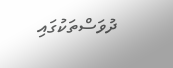ދުވަސްތަކުގައި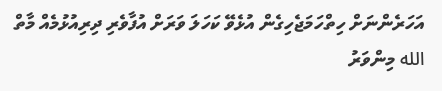އަހަރެންނަށް ހިތްހަމަޖެހިގެން އުޅެވޭ ކަހަލަ ވަރަށް އުފާވެރި ދިރިއުޅުމެއް މާތް الله މިންވަރު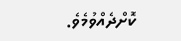ކޮށްދެއްވުމެވެ.